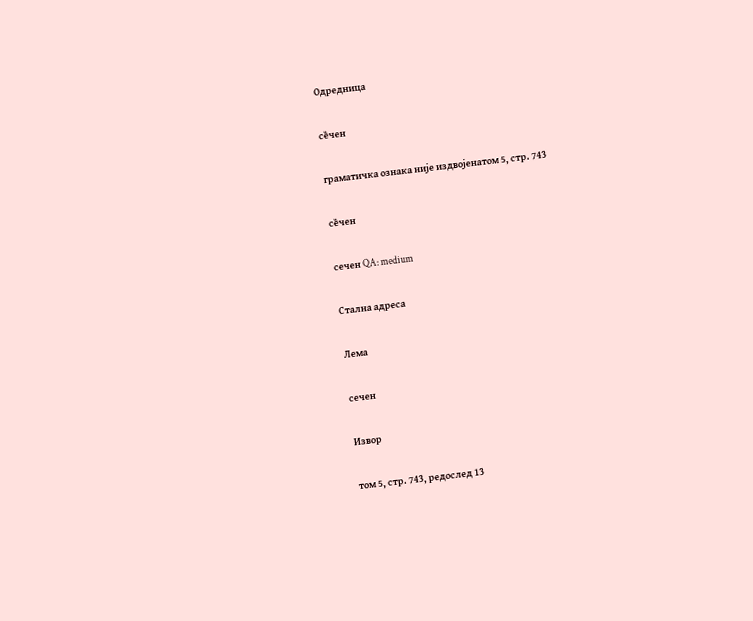Одредница

се̏чен

граматичка ознака није издвојенатом 5, стр. 743

се̏чен

сечен QA: medium

Стална адреса

Лема

сечен

Извор

том 5, стр. 743, редослед 13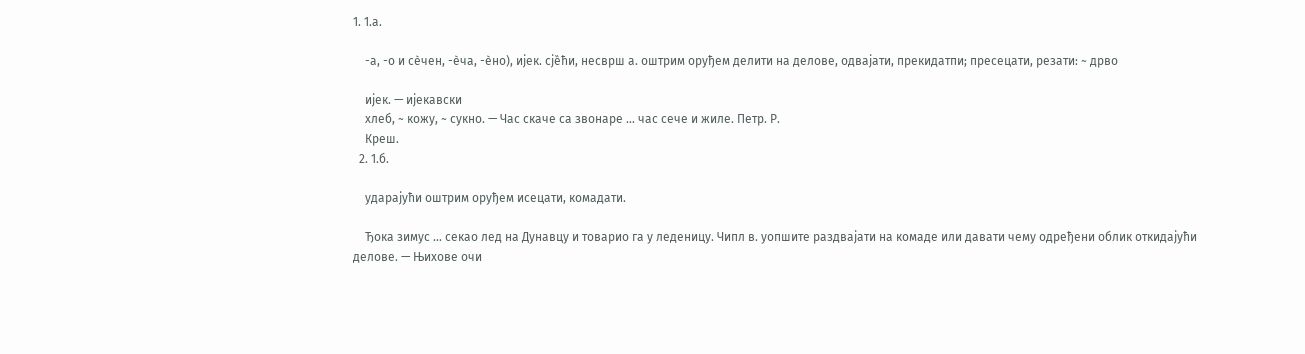1. 1.а.

    -а, -о и сѐчен, -ѐча, -ѐно), ијек. сје̏ћи, несврш а. оштрим оруђем делити на делове, одвајати, прекидатпи; пресецати, резати: ~ дрво

    ијек. — ијекавски
    хлеб, ~ кожу, ~ сукно. — Час скаче са звонаре ... час сече и жиле. Петр. Р.
    Креш.
  2. 1.б.

    ударајући оштрим оруђем исецати, комадати.

    Ђока зимус ... секао лед на Дунавцу и товарио га у леденицу. Чипл в. уопшите раздвајати на комаде или давати чему одређени облик откидајући делове. — Њихове очи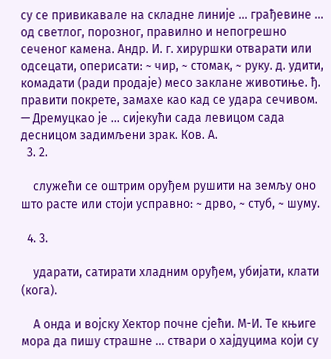су се привикавале на складне линије ... грађевине ... од светлог, порозног, правилно и непогрешно сеченог камена. Андр. И. г. хируршки отварати или одсецати, оперисати: ~ чир, ~ стомак, ~ руку. д. удити, комадати (ради продаје) месо заклане животиње. ђ. правити покрете, замахе као кад се удара сечивом. — Дремуцкао је ... сијекући сада левицом сада десницом задимљени зрак. Ков. А.
  3. 2.

    служећи се оштрим оруђем рушити на земљу оно што расте или стоји усправно: ~ дрво, ~ стуб, ~ шуму.

  4. 3.

    ударати, сатирати хладним оруђем, убијати, клати (кога).

    А онда и војску Хектор почне сјећи. М-И. Те књиге мора да пишу страшне ... ствари о хајдуцима који су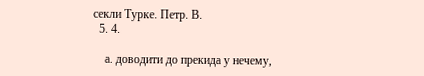секли Турке. Петр. В.
  5. 4.

    а. доводити до прекида у нечему,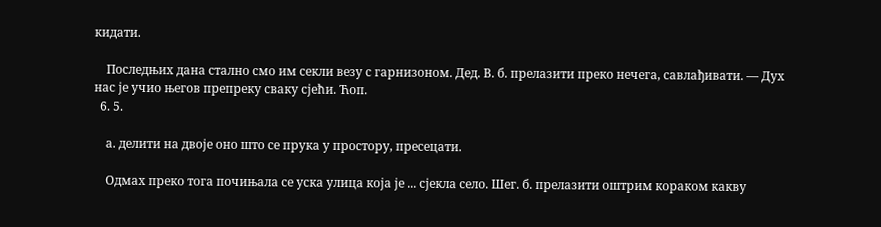кидати.

    Последњих дана стално смо им секли везу с гарнизоном. Дед. В. б. прелазити преко нечега, савлађивати. — Дух нас је учио његов препреку сваку сјећи. Ћоп.
  6. 5.

    а. делити на двоје оно што се прука у простору, пресецати.

    Одмах преко тога почињала се уска улица која је ... сјекла село. Шег. б. прелазити оштрим кораком какву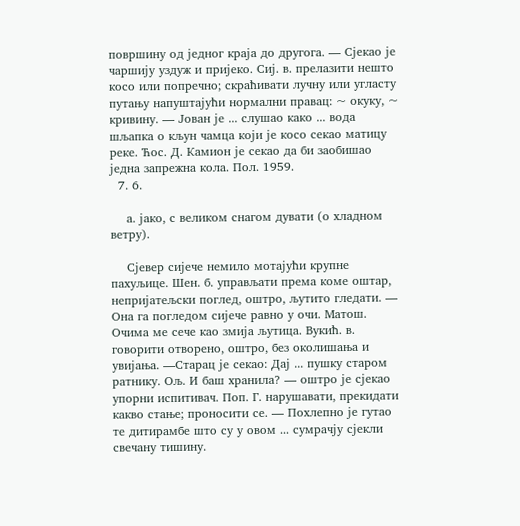површину од једног краја до другога. — Сјекао је чаршију уздуж и пријеко. Сиј. в. прелазити нешто косо или попречно; скраћивати лучну или угласту путању напуштајући нормални правац: ~ окуку, ~ кривину. — Јован је ... слушао како ... вода шљапка о кљун чамца који је косо секао матицу реке. Ћос. Д. Камион је секао да би заобишао једна запрежна кола. Пол. 1959.
  7. 6.

    а. јако, с великом снагом дувати (о хладном ветру).

    Сјевер сијече немило мотајући крупне пахуљице. Шен. б. управљати према коме оштар, непријатељски поглед, оштро, љутито гледати. — Она га погледом сијече равно у очи. Матош. Очима ме сече као змија љутица. Вукић. в. говорити отворено, оштро, без околишања и увијања. —Старац је секао: Дај ... пушку старом ратнику. Ољ. И баш хранила? — оштро је сјекао упорни испитивач. Поп. Г. нарушавати, прекидати какво стање; проносити се. — Похлепно је гутао те дитирамбе што су у овом ... сумрачју сјекли свечану тишину.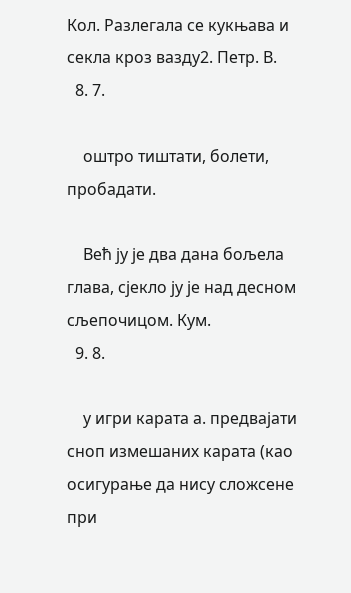Кол. Разлегала се кукњава и секла кроз вазду2. Петр. В.
  8. 7.

    оштро тиштати, болети, пробадати.

    Већ ју је два дана бољела глава, сјекло ју је над десном сљепочицом. Кум.
  9. 8.

    у игри карата а. предвајати сноп измешаних карата (као осигурање да нису сложсене при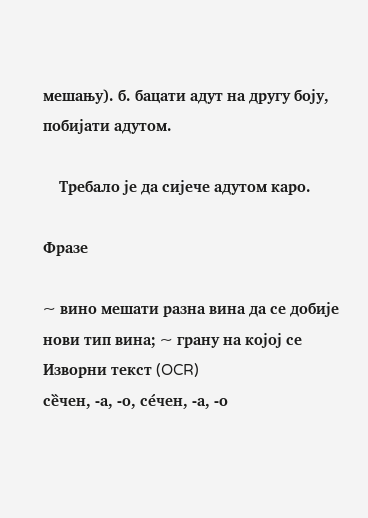мешању). б. бацати адут на другу боју, побијати адутом.

    Требало је да сијече адутом каро.

Фразе

~ вино мешати разна вина да се добије нови тип вина; ~ грану на којој се
Изворни текст (OCR)
се̏чен, -а, -о, се́чен, -а, -о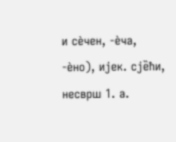и сѐчен, -ѐча, -ѐно), ијек. сје̏ћи, несврш 1. а.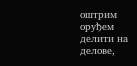оштрим оруђем делити на делове,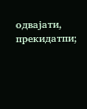одвајати, прекидатпи;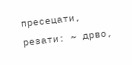пресецати, резати: ~ дрво,